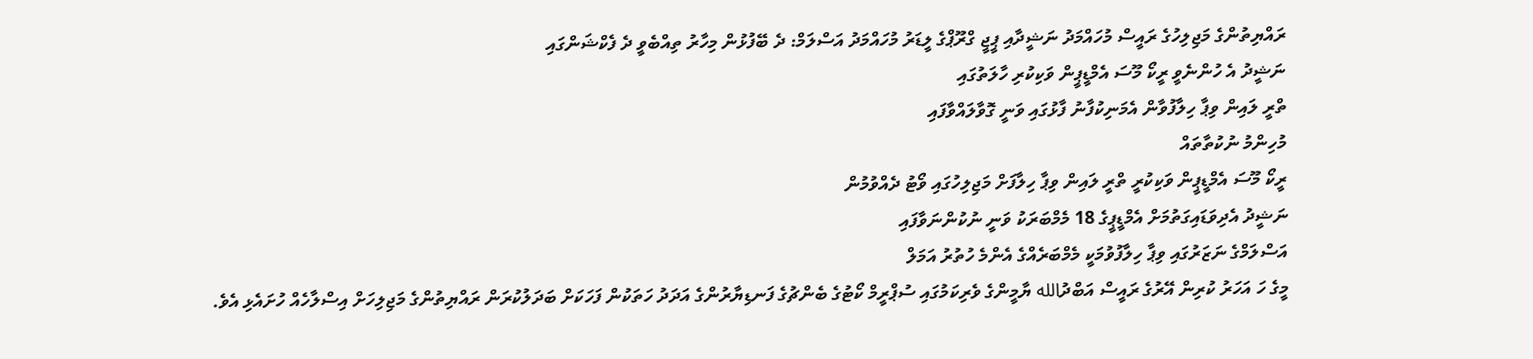ރައްޔިތުންގެ މަޖިލިހުގެ ރައީސް މުހައްމަދު ނަޝީދާއި ޕީޖީ ގްރޫޕްގެ ލީޑަރު މުހައްމަދު އަސްލަމް: ދެ ބޭފުޅުން މިހާރު ތިއްބެވީ ދެ ފެކްޝަންގައި
ނަޝީދު އެ ހުންނެވީ ރީކޯ މޫސަ އެމްޑީޕީން ވަކިކުރި ހާލަތުގައި
ތްރީ ލައިން ވިޕާ ހިލާފުވާން އެމަނިކުފާނު ފާޅުގައި ވަނީ ގޮވާލައްވާފައި
މުހިންމު ނުކުތާތައް
ރީކޯ މޫސަ އެމްޑީޕީން ވަކިކުރީ ތްރީ ލައިން ވިޕާ ހިލާފަށް މަޖިލިހުގައި ވޯޓު ދެއްވުމުން
ނަޝީދު އެދިވަޑައިގަތުމަށް އެމްޑީޕީގެ 18 މެމްބަރަކު ވަނީ ނުކުންނަވާފައި
އަސްލަމްގެ ނަޒަރުގައި ވިޕާ ހިލާފުވުމަކީ މެމްބަރެއްގެ އެންމެ ހުތުރު އަމަލް
މީގެ ހަ އަހަރު ކުރިން އޭރުގެ ރައީސް އަބްދުالله ޔާމީންގެ ވެރިކަމުގައި ސުޕްރީމް ކޯޓުގެ ބެންޗުގެ ފަނޑިޔާރުންގެ އަދަދު ހަތަކުން ފަހަކަށް ބަދަލުކުރަން ރައްޔިތުންގެ މަޖިލިހަށް އިސްލާހެއް ހުށައެޅި އެވެ.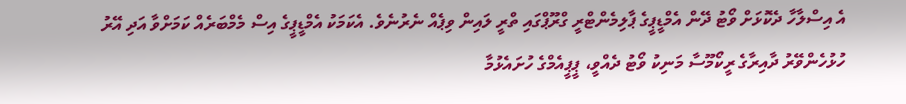އެ އިސްލާހާ ދެކޮޅަށް ވޯޓު ދޭން އެމްޑީޕީގެ ޕާލިމެންޓްރީ ގްރޫޕްގައި ތްރީ ލައިން ވިޕެއް ނެރުނެވެ. އެކަމަކު އެމްޑީޕީގެ އިސް މެމްބަރެއް ކަމަށްވާ އަދި އޭރު ހުޅުހެންވޭރު ދާއިރާގެ ރީކޯމޫސާ މަނިކު ވޯޓު ދެއްވީ، ޕީޕީއެމްގެ ހުށައެޅުމާ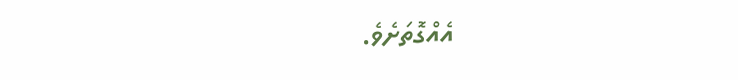އެއްގޮތަށެވެ.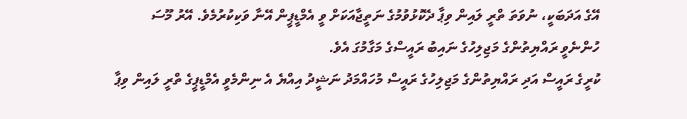އޭގެ އަދަބަކީ، ނުވަތަ ތްރީ ލައިން ވިޕާ ދެކޮޅުވުމުގެ ނަތީޖާއަކަށް ވީ އެމްޑީޕީން އޭނާ ވަކިކުރުމެވެ. އޭރު މޫސަ ހުންނެވީ ރައްޔިތުންގެ މަޖިލިހުގެ ނައިބު ރައީސްގެ މަގާމުގަ އެވެ.
ކުރީގެ ރައީސް އަދި ރައްޔިތުންގެ މަޖިލިހުގެ ރައީސް މުހައްމަދު ނަޝީދު އިއްޔެ އެ ނިންމެވީ އެމްޑީޕީގެ ތްރީ ލައިން ވިޕާ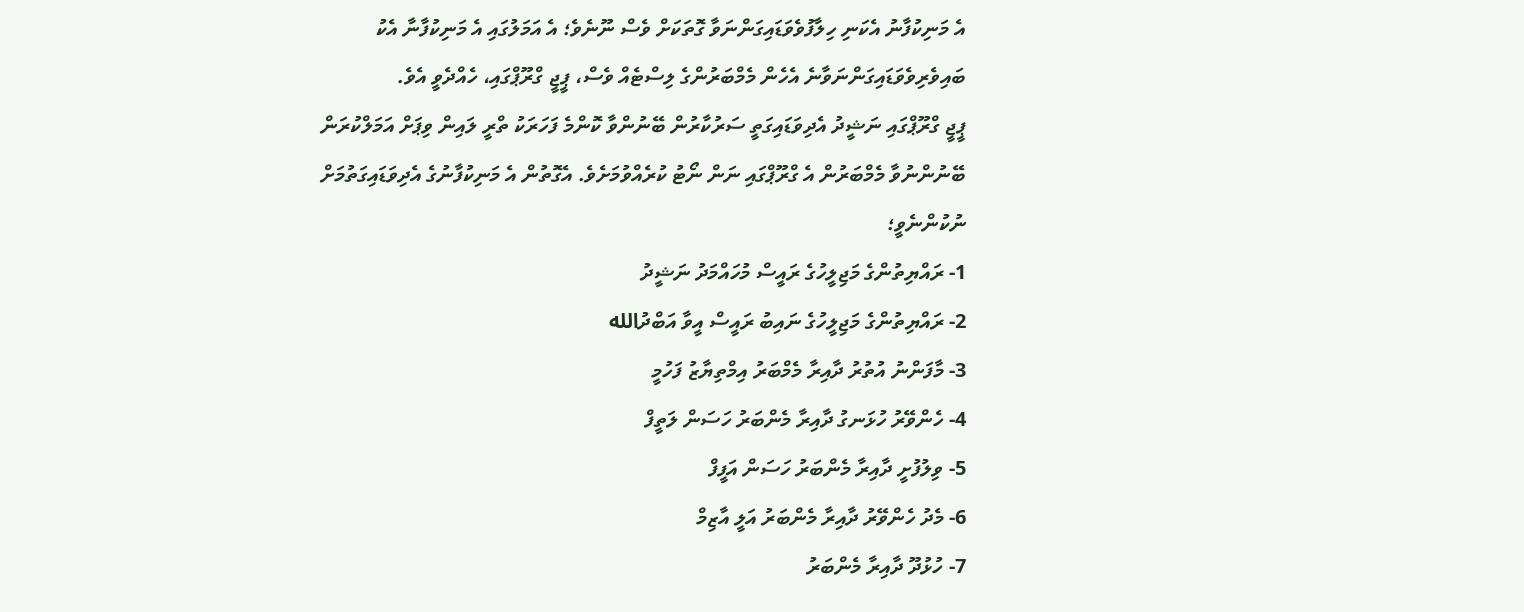އެ މަނިކުފާނު އެކަނި ހިލާފުވެވަޑައިގަންނަވާ ގޮތަކަށް ވެސް ނޫނެވެ؛ އެ އަމަލުގައި އެ މަނިކުފާނާ އެކު ބައިވެރިވެވަޑައިގަންނަވާނެ އެހެން މެމްބަރުންގެ ލިސްޓެއް ވެސް، ޕީޖީ ގްރޫޕްގައި، ހެއްދެވީ އެވެ.
ޕީޖީ ގްރޫޕްގައި ނަޝީދު އެދިވަޑައިގަތީ ސަރުކާރުން ބޭނުންވާ ކޮންމެ ފަހަރަކު ތްރީ ލައިން ވިޕަށް އަމަލްކުރަން ބޭނުންނުވާ މެމްބަރުން އެ ގްރޫޕްގައި ނަން ނޯޓު ކުރެއްވުމަށެވެ. އެގޮތުން އެ މަނިކުފާނުގެ އެދިވަޑައިގަތުމަށް ނުކުންނެވީ؛
1- ރައްޔިތުންގެ މަޖިލީހުގެ ރައީސް މުހައްމަދު ނަޝީދު
2- ރައްޔިތުންގެ މަޖިލީހުގެ ނައިބު ރައީސް އީވާ އަބްދުالله
3- މާފަންނު އުތުރު ދާއިރާ މެމްބަރު އިމްތިޔާޒު ފަހުމީ
4- ހެންވޭރު ހުޅަނގު ދާއިރާ މެންބަރު ހަސަން ލަތީފް
5- ވިލުފުށީ ދާއިރާ މެންބަރު ހަސަން އަފީފް
6- މެދު ހެންވޭރު ދާއިރާ މެންބަރު އަލީ އާޒިމް
7- ހުޅުދޫ ދާއިރާ މެންބަރު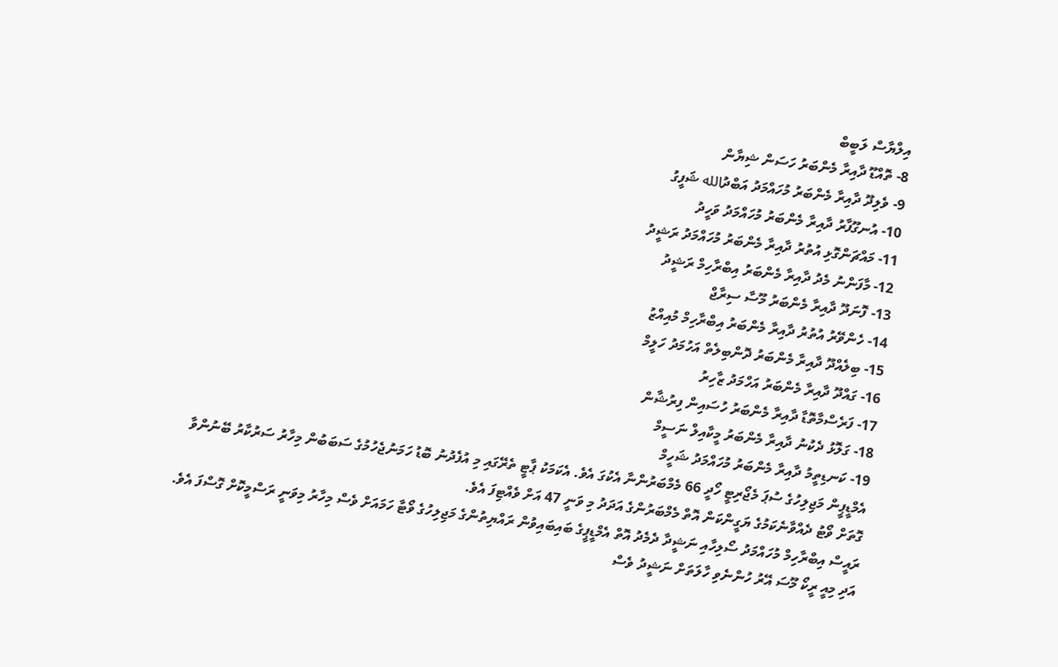އިލްޔާސް ލަބީބް
8- ތޮއްޑޫ ދާއިރާ މެންބަރު ހަސަން ޝިޔާން
9- ވެލިދޫ ދާއިރާ މެންބަރު މުހައްމަދު އަބްދުالله ޝަފީގު
10- އުނގޫފާރު ދާއިރާ މެންބަރު މުހައްމަދު ވަހީދު
11- މައްޗަންގޮޅި އުތުރު ދާއިރާ މެންބަރު މުހައްމަދު ރަޝީދު
12- މާފަންނު މެދު ދާއިރާ މެންބަރު އިބްރާހިމް ރަޝީދު
13- ފޮނަދޫ ދާއިރާ މެންބަރު މޫސާ ސިރާޖް
14- ހެންވޭރު އުތުރު ދާއިރާ މެންބަރު އިބްރާހިމް މުއިއްޒު
15- ބިލެއްދޫ ދާއިރާ މެންބަރު ދޮންބިލެތް އަހުމަދު ހަލީމް
16- ގައްދޫ ދާއިރާ މެންބަރު އަހްމަދު ޒާހިރު
17- ފަރެސްމާތޮޑާ ދާއިރާ މެންބަރު ހުސައިން ފިރުޝާން
18- ގަލޮޅު ދެކުނު ދާއިރާ މެންބަރު މީކާއިލް ނަސީމް
19- ކަނޑިތީމު ދާއިރާ މެންބަރު މުހައްމަދު ޝަހީމް
އެމްޑީޕީން މަޖިލިހުގެ ސުޕަ މެޖޯރިޓީ ހޯދީ 66 މެމްބަރުންނާ އެކުގަ އެވެ. އެކަމަކު ޕާޓީ ތެރޭގައި މި އުފެދުނު ބޮޑު ހަމަނުޖެހުމުގެ ސަބަބުން މިހާރު ސަރުކާރު ބޭނުންވާ ގޮތަށް ވޯޓު ދެއްވާނެކަމުގެ ޔަގީންކަން އޮތް މެމްބަރުންގެ އަދަދު މި ވަނީ 47 އަށް ވެއްޓިފަ އެވެ.
ރައީސް އިބްރާހިމް މުހައްމަދު ސޯލިހާއި ނަޝީދާ ދެމެދު އޮތް އެމްޑީޕީގެ ބައިބައިވުން ރައްޔިތުންގެ މަޖިލިހުގެ ވޯޓާ ހަމައަށް ވެސް މިހާރު މިވަނީ ރަސްމީކޮށް ގޮސްފަ އެވެ. އަދި މިއީ ރީކޯ މޫސަ އޭރު ހުންނެވި ހާލަތަށް ނަޝީދު ވެސް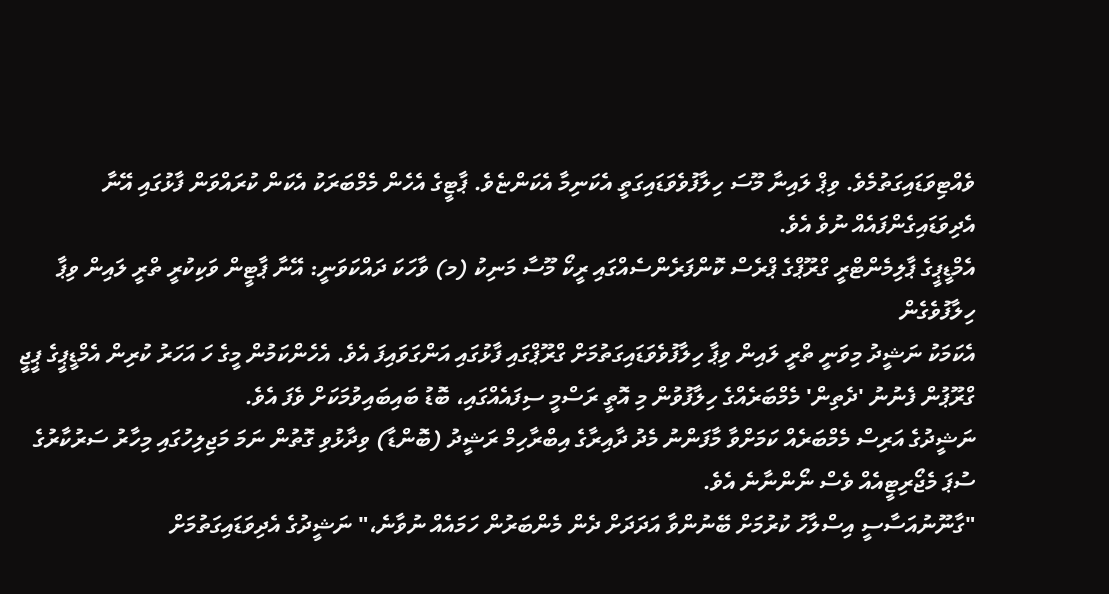ވެއްޓިވަޑައިގަތުމެވެ. ވިޕް ލައިނާ މޫސަ ހިލާފުވެވަޑައިގަތީ އެކަނިމާ އެކަންޏެވެ. ޕާޓީގެ އެހެން މެމްބަރަކު އެކަން ކުރައްވަން ފާޅުގައި އޭނާ އެދިވަޑައިގެންފައެއް ނުވެ އެވެ.
އެމްޑީޕީގެ ޕާލިމެންޓްރީ ގްރޫޕްގެ ޕްރެސް ކޮންފަރެންސެއްގައި ރީކޯ މޫސާ މަނިކު (މ) ވާހަކަ ދައްކަވަނީ: އޭނާ ޕާޓީން ވަކިކުރީ ތްރީ ލައިން ވިޕާ ހިލާފުވެގެން
އެކަމަކު ނަޝީދު މިވަނީ ތްރީ ލައިން ވިޕާ ހިލާފުވެވަޑައިގަތުމަށް ގްރޫޕްގައި ފާޅުގައި އަންގަވައިފަ އެވެ. އެހެންކަމުން މީގެ ހަ އަހަރު ކުރިން އެމްޑީޕީގެ ޕީޖީ ގްރޫޕުން ފެނުނު 'ދެތިން' މެމްބަރެއްގެ ހިލާފުވުން މި އޮތީ ރަސްމީ ސިފައެއްގައި، ބޮޑު ބައިބައިވުމަކަށް ވެފަ އެވެ.
ނަޝީދުގެ އަރިސް މެމްބަރެއް ކަމަށްވާ މާފަންނު މެދު ދާއިރާގެ އިބްރާހިމް ރަޝީދު (ބޮންޑާ) ވިދާޅުވި ގޮތުން ނަމަ މަޖިލިހުގައި މިހާރު ސަރުކާރުގެ ސުޕަ މެޖޯރިޓީއެއް ވެސް ނޯންނާނެ އެވެ.
"ގާނޫނުއަސާސީ އިސްލާހު ކުރުމަށް ބޭނުންވާ އަދަދަށް ދެން މެންބަރުން ހަމައެއް ނުވާނެ،" ނަޝީދުގެ އެދިވަޑައިގަތުމަށް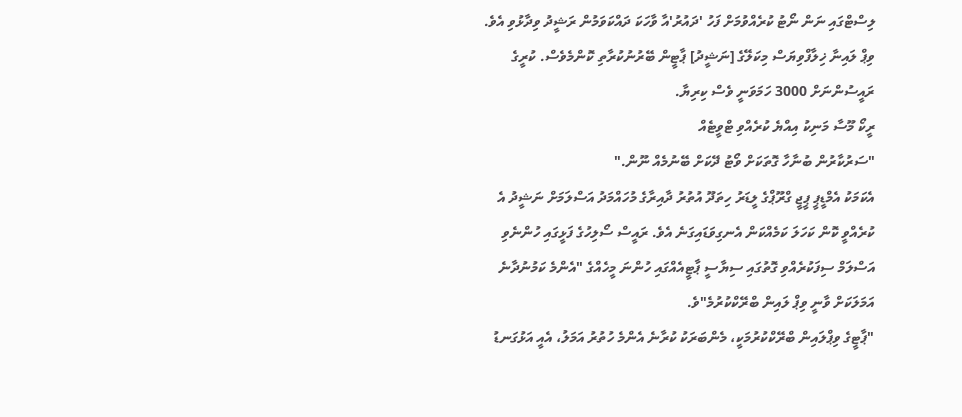ލިސްޓްގައި ނަން ނޯޓު ކުރެއްވުމަށް ފަހު 'ދައުރު'އާ ވާހަކަ ދައްކަވަމުން ރަޝީދު ވިދާޅުވި އެވެ.
ވިޕް ލައިނާ ޚިލާފްވިޔަސް މިކަލޭގެ [ނަޝީދު] ޕާޓީން ބޭރުނުކުރާތި ކޮންމެވެސް. ކުރީގެ ރައީސުންނަށް 3000 ހަމަވަނީ ވެސް ކިރިޔާ.
ރީކޯ މޫސާ މަނިކު އިއްޔެ ކުރެއްވި ޓްވީޓެއް
"ސަރުކާރުން ބުނާހާ ގޮތަކަށް ވޯޓު ދޭކަށް ބޭނުމެއް ނޫން."
އެކަމަކު އެމްޑީޕީ ޕީޖީ ގްރޫޕްގެ ލީޑަރު ހިތަދޫ އުތުރު ދާއިރާގެ މުހައްމަދު އަސްލަމަށް ނަޝީދު އެ ކުރެއްވީ ކޮން ކަހަލަ ކަމެއްކަން އެނގިވަޑައިގަނެ އެވެ. ރައީސް ސޯލިހުގެ ފަޅީގައި ހުންނެވި އަސްލަމް ސިފަކުރެއްވި ގޮތުގައި ސިޔާސީ ޕާޓީއެއްގައި ހުންނަ މީހެއްގެ "އެންމެ ކަމުނުދާނެ އަމަލަކަށް ވާނީ ވިޕް ލައިން ބްރޭކްކުރުމެ"ވެ.
"ޕާޓީގެ ވިޕްލައިން ބްރޭކްކުރުމަކީ، މެންބަރަކު ކުރާނެ އެންމެ ހުތުރު އަމަލު، އެއީ އަޅުގަނޑު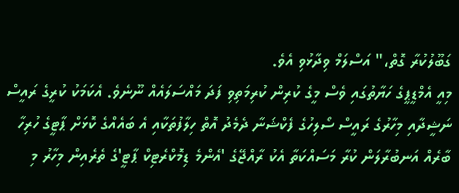ގަބޫލުކުރާ ގޮތް،" އަސްލަމް ވިދާޅުވި އެވެ.
މިއީ އެމްޑީޕީގެ ހަޔާތުގައި ވެސް މީގެ ކުރިން ކުރިމަތިވި ފަދަ މައްސަލައެއް ނޫނެވެ. އެކަމަކު ކުރީގެ ރައީސް ނަޝީދާއި މިހާރުގެ ރައީސް ސޯލިހުގެ ފެކްޝަނާ ދެމެދު އޮތް ހިލާފުތަކާއި އެ ބައެއްގެ ކޮޅަށް ޕާޓީގެ ހުރިހާ ބާރެއް އަނބުރާލަން ކުރާ މަސައްކަތާ އެކު ރާއްޖޭގެ 'އެންމެ ޑިމޮކްރެޓިކް ޕާޓީ'ގެ ތެރެއިން މިހާރު މި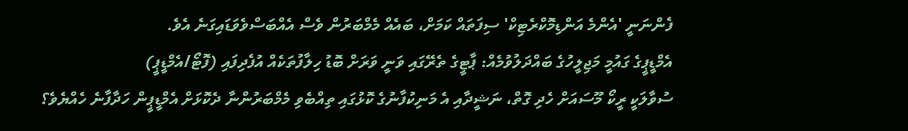ފެންނަނީ 'އެންމެ އަންޑިމޮކްރެޓިކް' ސިފަތައް ކަމަށް، ބައެއް މެމްބަރުން ވެސް އެއްބަސްވެވަޑައިގަނެ އެވެ.
އެމްޑީޕީގެ ގައުމީ މަޖިލީހުގެ ބައްދަލުވުމެއް: ޕާޓީގެ ތެރޭގައި ވަނީ ވަރަށް ބޮޑު ހިލާފުތަކެއް އުފެދިފައި (ފޮޓޯ/އެމްޑީޕީ)
ސުވާލަކީ ރީކޯ މޫސައަށް ހެދި ގޮތް، ނަޝީދާއި އެ މަނިކުފާނުގެ ކޮޅުގައި ތިއްބެވި މެމްބަރުންނާ ދެކޮޅަށް އެމްޑީޕީން ހަދާފާނެ ހެއްޔެވެ؟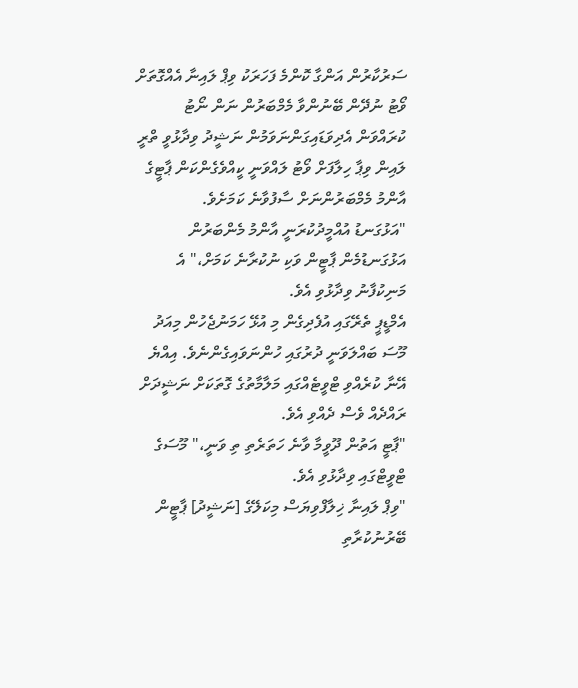ސަރުކާރުން އަންގާ ކޮންމެ ފަހަރަކު ވިޕް ލައިނާ އެއްގޮތަށް ވޯޓު ނުދޭން ބޭނުންވާ މެމްބަރުން ނަން ނޯޓު ކުރައްވަން އެދިވަޑައިގަންނަވަމުން ނަޝީދު ވިދާޅުވީ ތްރީ ލައިން ވިޕާ ހިލާފަށް ވޯޓު ލައްވަނީ ކީއްވެގެންކަން ޕާޓީގެ އާންމު މެމްބަރުންނަށް ސާފުވާނެ ކަމަށެވެ.
"އަޅުގަނޑު އުއްމީދުކުރަނީ އާންމު މެންބަރުން އަޅުގަނޑުމެން ޕާޓީން ވަކި ނުކުރާނެ ކަމަށް،" އެ މަނިކުފާނު ވިދާޅުވި އެވެ.
އެމްޑީޕީ ތެރޭގައި އުފެދިގެން މި އުޅޭ ހަމަނުޖެހުން މިއަދު މޫސަ ބައްލަވަނީ ދުރުގައި ހުންނަވައިގެންނެވެ. އިއްޔެ އޭނާ ކުރެއްވި ޓްވީޓެއްގައި މަލާމާތުގެ ގޮތަކަށް ނަޝީދަށް ރައްދެއް ވެސް ދެއްވި އެވެ.
"ޕާޓީ އަތުން ދޫވީމާ ވާނެ ހަތަރެތި ތި ވަނީ،" މޫސަގެ ޓްވީޓްގައި ވިދާޅުވި އެވެ.
"ވިޕް ލައިނާ ޚިލާފްވިޔަސް މިކަލޭގެ [ނަޝީދު] ޕާޓީން ބޭރުނުކުރާތި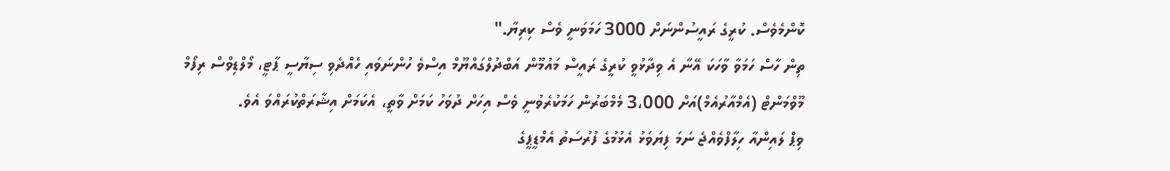ކޮންމެވެސް. ކުރީގެ ރައީސުންނަށް 3000 ހަމަވަނީ ވެސް ކިރިޔާ."
ތިން ހާސް ހަމަވާ ވާހަކަ އޭނާ އެ ވިދާޅުވީ ކުރީގެ ރައީސް މައުމޫން އަބްދުލްގައްޔޫމް އިސްވެ ހުންނަވައި ހެއްދެވި ސިޔާސީ ޕާޓީ، މޯލްޑިވްސް ރިފޯމް މޫވްމަންޓް (އެމްއާރުއެމް)އަށް 3،000 މެމްބަރުން ހަމަކުރެވުނީ ވެސް އިހަށް ދުވަހު ކަމަށް ވާތީ، އެކަމަށް އިޝާރަތްކުރައްވަ އެވެ.
ވިޕް ލައިންއާ ހިލާފްވެއްޖެ ނަމަ ފިޔަވަޅު އެޅުމުގެ ފުރުސަތު އެމްޑީޕީގެ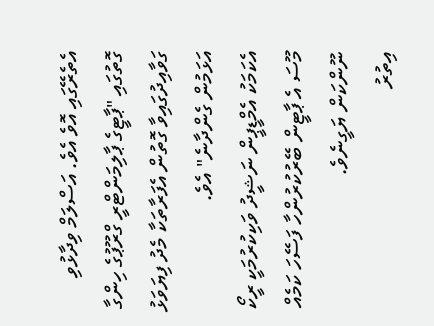އެތެރޭގައި އޮވެ އެވެ. އަސްލަމް ވިދާޅުވި ގޮތުގައި "ޕާޓީގެ ޕާލިމަންޓްރީ ގްރޫޕުގެ ހިންގާ ގަވާއިދުގައިވާ ގޮތުން އެފަރާތަކާ މެދު ފިޔަވަޅު އަޅަމުން ގެންދާނެ" އެވެ.
އެކަމަކު އެމްޑީޕީން ނަޝީދު ވަކިކުރުމަކީ ރީކޯ މޫސަ އެ ޕާޓީން ބޭރުކުރުންހާ ފަސޭހަ ކަމެއް ނޫންކަން ޔަގީނެވެ.
އިތުރު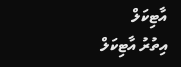އާޓިކަލް
އިތުރު އާޓިކަލް